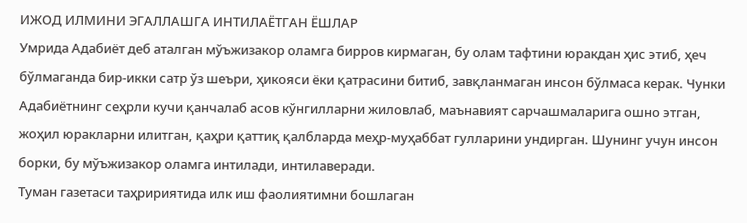ИЖОД ИЛМИНИ ЭГАЛЛАШГА ИНТИЛАЁТГАН ЁШЛАР
Умрида Адабиёт деб аталган мўъжизакор оламга бирров кирмаган, бу олам тафтини юракдан ҳис этиб, ҳеч бўлмаганда бир-икки сатр ўз шеъри, ҳикояси ёки қатрасини битиб, завқланмаган инсон бўлмаса керак. Чунки Адабиётнинг сеҳрли кучи қанчалаб асов кўнгилларни жиловлаб, маънавият сарчашмаларига ошно этган, жоҳил юракларни илитган, қаҳри қаттиқ қалбларда меҳр-муҳаббат гулларини ундирган. Шунинг учун инсон борки, бу мўъжизакор оламга интилади, интилаверади.
Туман газетаси таҳририятида илк иш фаолиятимни бошлаган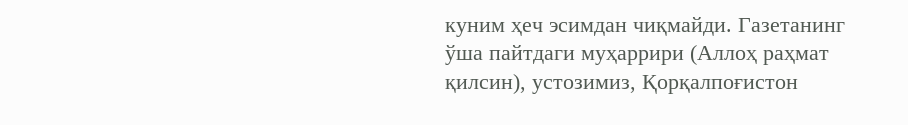куним ҳеч эсимдан чиқмайди. Газетанинг ўша пайтдаги муҳаррири (Аллоҳ раҳмат қилсин), устозимиз, Қорқалпоғистон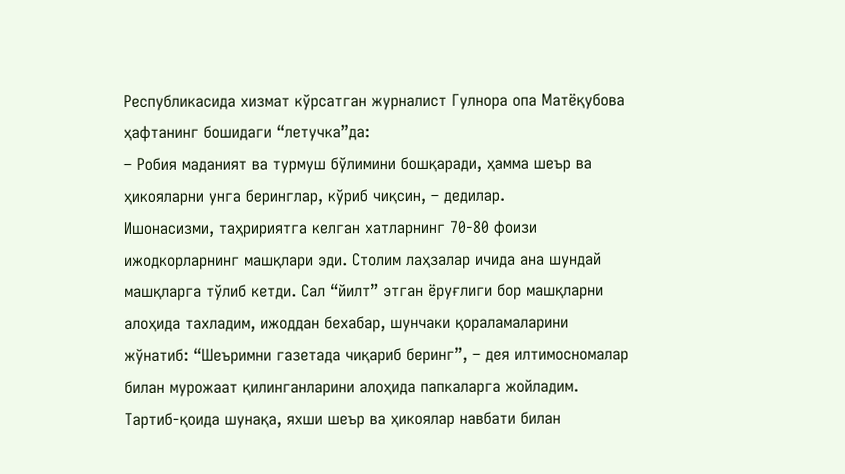Республикасида хизмат кўрсатган журналист Гулнора опа Матёқубова ҳафтанинг бошидаги “летучка”да:
– Робия маданият ва турмуш бўлимини бошқаради, ҳамма шеър ва ҳикояларни унга беринглар, кўриб чиқсин, – дедилар.
Ишонасизми, таҳририятга келган хатларнинг 70-80 фоизи ижодкорларнинг машқлари эди. Столим лаҳзалар ичида ана шундай машқларга тўлиб кетди. Сал “йилт” этган ёруғлиги бор машқларни алоҳида тахладим, ижоддан бехабар, шунчаки қораламаларини жўнатиб: “Шеъримни газетада чиқариб беринг”, – дея илтимосномалар билан мурожаат қилинганларини алоҳида папкаларга жойладим. Тартиб-қоида шунақа, яхши шеър ва ҳикоялар навбати билан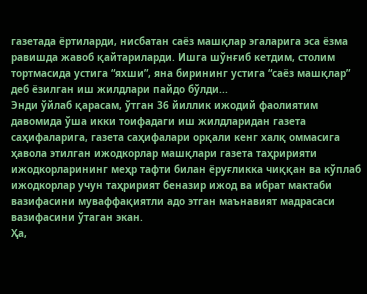газетада ёртиларди, нисбатан саёз машқлар эгаларига эса ёзма равишда жавоб қайтариларди. Ишга шўнғиб кетдим, столим тортмасида устига “яхши”, яна бирининг устига “саёз машқлар” деб ёзилган иш жилдлари пайдо бўлди...
Энди ўйлаб қарасам, ўтган 36 йиллик ижодий фаолиятим давомида ўша икки тоифадаги иш жилдларидан газета саҳифаларига, газета саҳифалари орқали кенг халқ оммасига ҳавола этилган ижодкорлар машқлари газета таҳририяти ижодкорларининг меҳр тафти билан ёруғликка чиққан ва кўплаб ижодкорлар учун таҳририят беназир ижод ва ибрат мактаби вазифасини муваффақиятли адо этган маънавият мадрасаси вазифасини ўтаган экан.
Ҳа,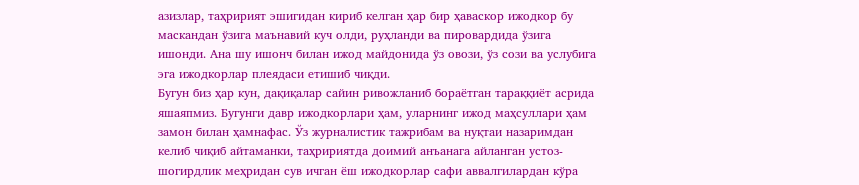азизлар, таҳририят эшигидан кириб келган ҳар бир ҳаваскор ижодкор бу маскандан ўзига маънавий куч олди, руҳланди ва пировардида ўзига ишонди. Ана шу ишонч билан ижод майдонида ўз овози, ўз сози ва услубига эга ижодкорлар плеядаси етишиб чиқди.
Бугун биз ҳар кун, дақиқалар сайин ривожланиб бораётган тараққиёт асрида яшаяпмиз. Бугунги давр ижодкорлари ҳам, уларнинг ижод маҳсуллари ҳам замон билан ҳамнафас. Ўз журналистик тажрибам ва нуқтаи назаримдан келиб чиқиб айтаманки, таҳририятда доимий анъанага айланган устоз-шогирдлик меҳридан сув ичган ёш ижодкорлар сафи аввалгилардан кўра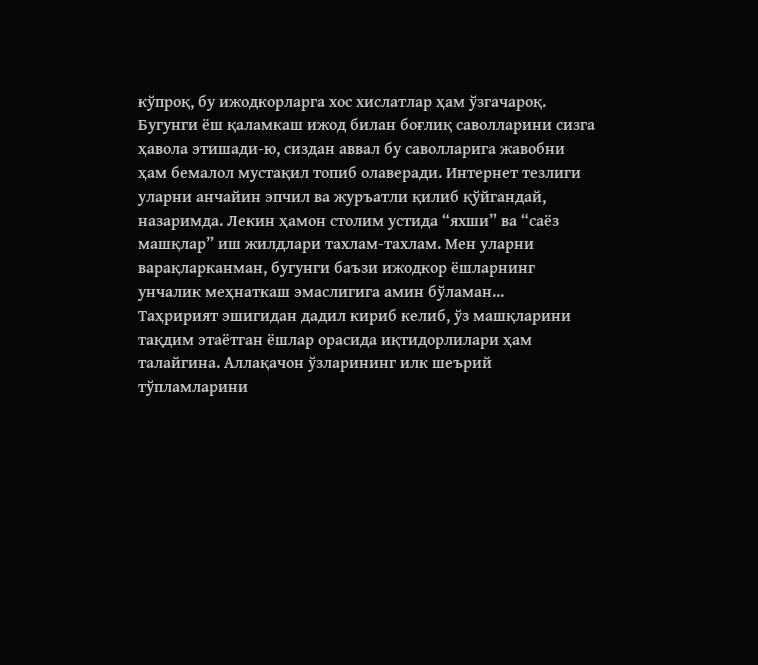кўпроқ, бу ижодкорларга хос хислатлар ҳам ўзгачароқ. Бугунги ёш қаламкаш ижод билан боғлиқ саволларини сизга ҳавола этишади-ю, сиздан аввал бу саволларига жавобни ҳам бемалол мустақил топиб олаверади. Интернет тезлиги уларни анчайин эпчил ва журъатли қилиб қўйгандай, назаримда. Лекин ҳамон столим устида “яхши” ва “саёз машқлар” иш жилдлари тахлам-тахлам. Мен уларни варақларканман, бугунги баъзи ижодкор ёшларнинг унчалик меҳнаткаш эмаслигига амин бўламан...
Таҳририят эшигидан дадил кириб келиб, ўз машқларини тақдим этаётган ёшлар орасида иқтидорлилари ҳам талайгина. Аллақачон ўзларининг илк шеърий тўпламларини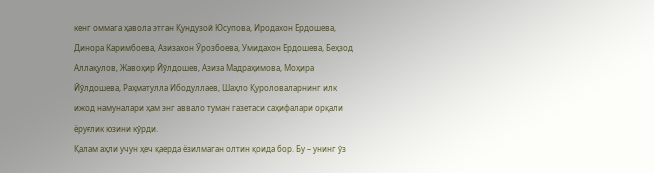кенг оммага ҳавола этган Қундузой Юсупова, Иродахон Ердошева, Динора Каримбоева, Азизахон Ўрозбоева, Умидахон Ердошева, Беҳзод Аллақулов, Жавоҳир Йўлдошев, Азиза Мадраҳимова, Моҳира Йўлдошева, Раҳматулла Ибодуллаев, Шаҳло Қуроловаларнинг илк ижод намуналари ҳам энг аввало туман газетаси саҳифалари орқали ёруғлик юзини кўрди.
Қалам аҳли учун ҳеч қаерда ёзилмаган олтин қоида бор. Бу – унинг ўз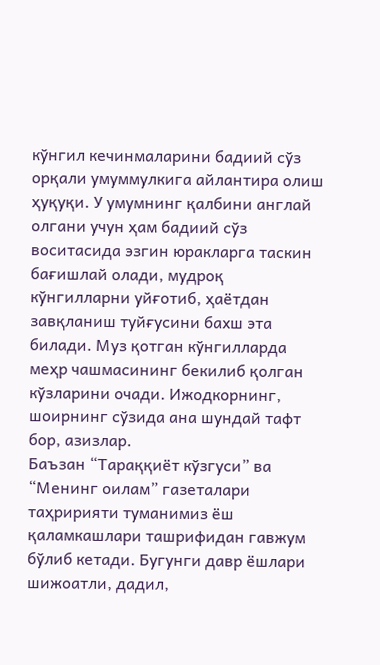кўнгил кечинмаларини бадиий сўз орқали умуммулкига айлантира олиш ҳуқуқи. У умумнинг қалбини англай олгани учун ҳам бадиий сўз воситасида эзгин юракларга таскин бағишлай олади, мудроқ кўнгилларни уйғотиб, ҳаётдан завқланиш туйғусини бахш эта билади. Муз қотган кўнгилларда меҳр чашмасининг бекилиб қолган кўзларини очади. Ижодкорнинг, шоирнинг сўзида ана шундай тафт бор, азизлар.
Баъзан “Тараққиёт кўзгуси” ва “Менинг оилам” газеталари таҳририяти туманимиз ёш қаламкашлари ташрифидан гавжум бўлиб кетади. Бугунги давр ёшлари шижоатли, дадил,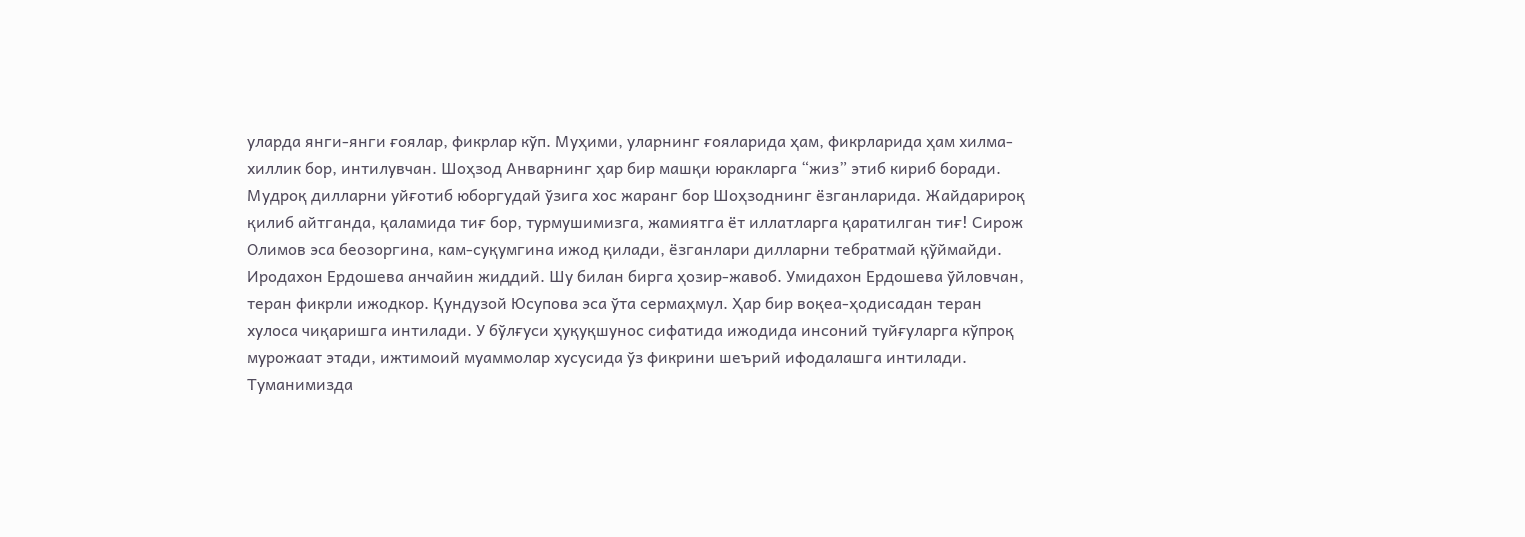уларда янги-янги ғоялар, фикрлар кўп. Муҳими, уларнинг ғояларида ҳам, фикрларида ҳам хилма-хиллик бор, интилувчан. Шоҳзод Анварнинг ҳар бир машқи юракларга “жиз” этиб кириб боради. Мудроқ дилларни уйғотиб юборгудай ўзига хос жаранг бор Шоҳзоднинг ёзганларида. Жайдарироқ қилиб айтганда, қаламида тиғ бор, турмушимизга, жамиятга ёт иллатларга қаратилган тиғ! Сирож Олимов эса беозоргина, кам-суқумгина ижод қилади, ёзганлари дилларни тебратмай қўймайди. Иродахон Ердошева анчайин жиддий. Шу билан бирга ҳозир-жавоб. Умидахон Ердошева ўйловчан, теран фикрли ижодкор. Қундузой Юсупова эса ўта сермаҳмул. Ҳар бир воқеа-ҳодисадан теран хулоса чиқаришга интилади. У бўлғуси ҳуқуқшунос сифатида ижодида инсоний туйғуларга кўпроқ мурожаат этади, ижтимоий муаммолар хусусида ўз фикрини шеърий ифодалашга интилади.
Туманимизда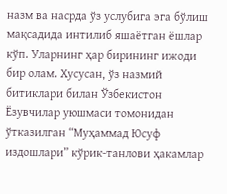назм ва насрда ўз услубига эга бўлиш мақсадида интилиб яшаётган ёшлар кўп. Уларнинг ҳар бирининг ижоди бир олам. Хусусан, ўз назмий битиклари билан Ўзбекистон Ёзувчилар уюшмаси томонидан ўтказилган “Муҳаммад Юсуф издошлари” кўрик-танлови ҳакамлар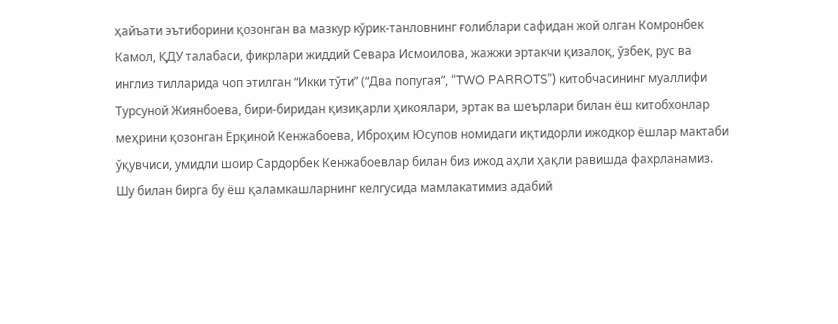ҳайъати эътиборини қозонган ва мазкур кўрик-танловнинг ғолиблари сафидан жой олган Комронбек Камол, ҚДУ талабаси, фикрлари жиддий Севара Исмоилова, жажжи эртакчи қизалоқ, ўзбек, рус ва инглиз тилларида чоп этилган “Икки тўти” (“Два попугая”, “TWO PARROTS”) китобчасининг муаллифи Турсуной Жиянбоева, бири-биридан қизиқарли ҳикоялари, эртак ва шеърлари билан ёш китобхонлар меҳрини қозонган Ёрқиной Кенжабоева, Иброҳим Юсупов номидаги иқтидорли ижодкор ёшлар мактаби ўқувчиси, умидли шоир Сардорбек Кенжабоевлар билан биз ижод аҳли ҳақли равишда фахрланамиз. Шу билан бирга бу ёш қаламкашларнинг келгусида мамлакатимиз адабий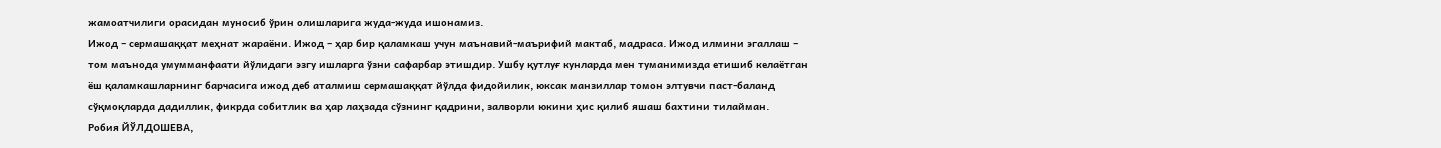жамоатчилиги орасидан муносиб ўрин олишларига жуда-жуда ишонамиз.
Ижод – сермашаққат меҳнат жараёни. Ижод – ҳар бир қаламкаш учун маънавий-маърифий мактаб, мадраса. Ижод илмини эгаллаш – том маънода умумманфаати йўлидаги эзгу ишларга ўзни сафарбар этишдир. Ушбу қутлуғ кунларда мен туманимизда етишиб келаётган ёш қаламкашларнинг барчасига ижод деб аталмиш сермашаққат йўлда фидойилик, юксак манзиллар томон элтувчи паст-баланд сўқмоқларда дадиллик, фикрда собитлик ва ҳар лаҳзада сўзнинг қадрини, залворли юкини ҳис қилиб яшаш бахтини тилайман.
Робия ЙЎЛДОШЕВА,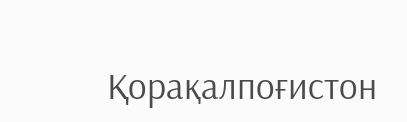Қорақалпоғистон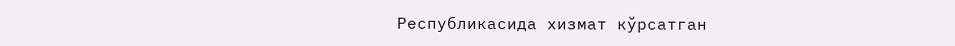Республикасида хизмат кўрсатган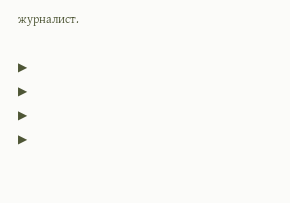журналист.

▶
▶
▶
▶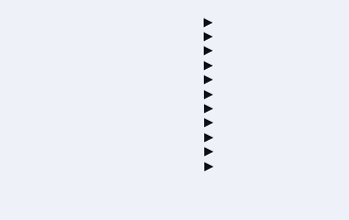▶
▶
▶
▶
▶
▶
▶
▶
▶
▶
▶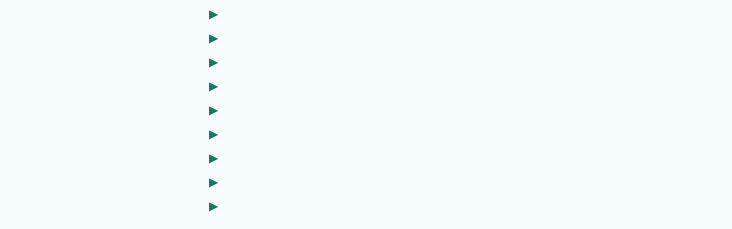▶
▶
▶
▶
▶
▶
▶
▶
▶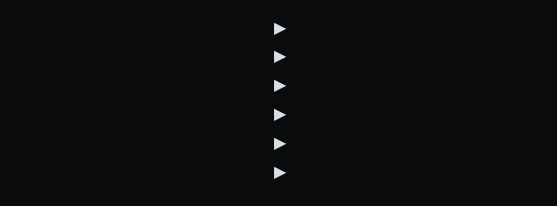▶
▶
▶
▶
▶
▶